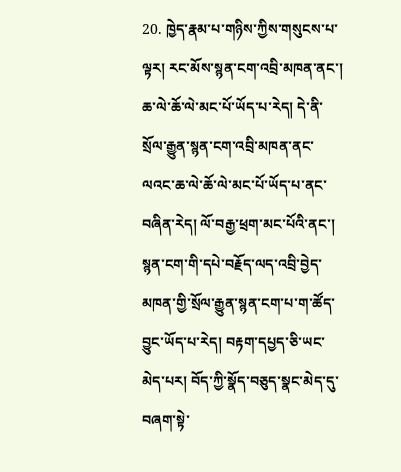20. ཁྱེད་རྣམ་པ་གཉིས་ཀྱིས་གསུངས་པ་ལྟར། རང་མོས་སྙན་ངག་འབྲི་མཁན་ནང་། ཆ་ལེ་ཆོ་ལེ་མང་པོ་ཡོད་པ་རེད། དེ་ནི་སྲོལ་རྒྱུན་སྙན་ངག་འབྲི་མཁན་ནང་ལའང་ཆ་ལེ་ཆོ་ལེ་མང་པོ་ཡོད་པ་ནང་བཞིན་རེད། ལོ་བརྒྱ་ཕྲག་མང་པོའི་ནང་། སྙན་ངག་གི་དཔེ་བརྗོད་ལད་འབྲི་བྱེད་མཁན་གྱི་སྲོལ་རྒྱུན་སྙན་ངག་པ་ག་ཚོད་བྱུང་ཡོད་པ་རེད། བརྟག་དཔྱད་ཅི་ཡང་མེད་པར། བོད་ཀྱི་སྣོད་བཅུད་སྣང་མེད་དུ་བཞག་སྟེ་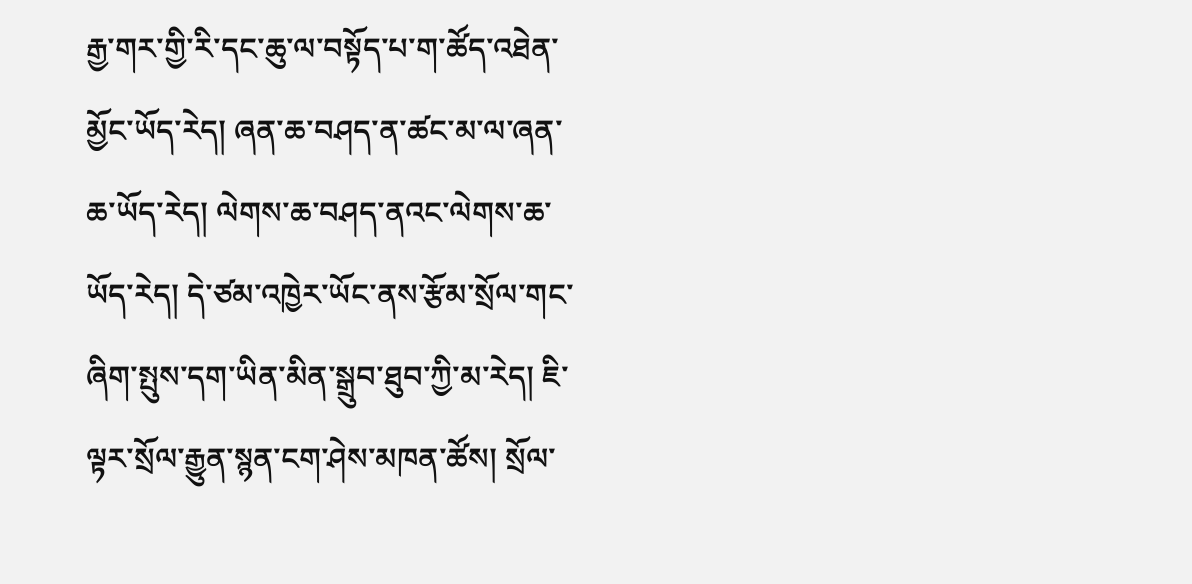རྒྱ་གར་གྱི་རི་དང་ཆུ་ལ་བསྟོད་པ་ག་ཚོད་འཐེན་མྱོང་ཡོད་རེད། ཞན་ཆ་བཤད་ན་ཚང་མ་ལ་ཞན་ཆ་ཡོད་རེད། ལེགས་ཆ་བཤད་ནའང་ལེགས་ཆ་ཡོད་རེད། དེ་ཙམ་འཁྱེར་ཡོང་ནས་རྩོམ་སྲོལ་གང་ཞིག་སྤུས་དག་ཡིན་མིན་སྒྲུབ་ཐུབ་ཀྱི་མ་རེད། ཇི་ལྟར་སྲོལ་རྒྱུན་སྙན་ངག་ཤེས་མཁན་ཚོས། སྲོལ་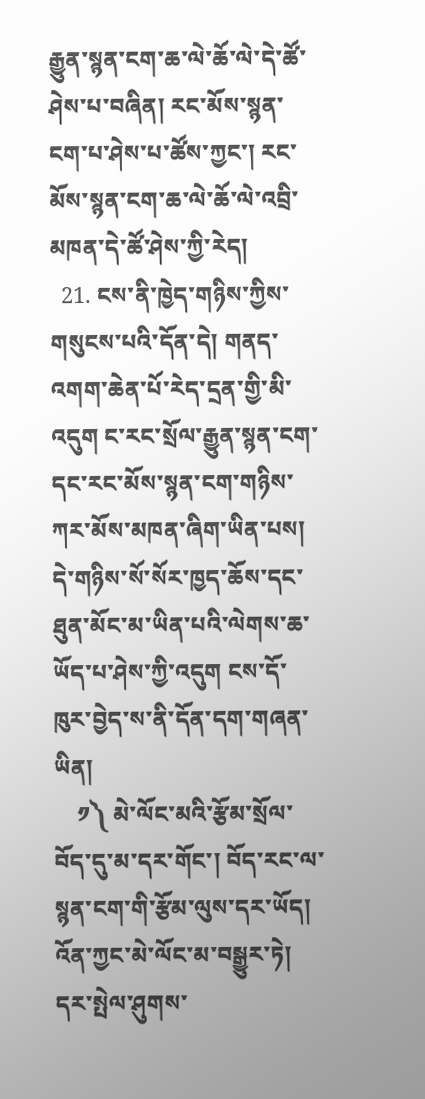རྒྱུན་སྙན་ངག་ཆ་ལེ་ཆོ་ལེ་དེ་ཚོ་ཤེས་པ་བཞིན། རང་མོས་སྙན་ངག་པ་ཤེས་པ་ཚོས་ཀྱང་། རང་མོས་སྙན་ངག་ཆ་ལེ་ཆོ་ལེ་འབྲི་མཁན་དེ་ཚོ་ཤེས་ཀྱི་རེད།
  21. ངས་ནི་ཁྱེད་གཉིས་ཀྱིས་གསུངས་པའི་དོན་དེ། གནད་འགག་ཆེན་པོ་རེད་དྲན་གྱི་མི་འདུག ང་རང་སྲོལ་རྒྱུན་སྙན་ངག་དང་རང་མོས་སྙན་ངག་གཉིས་ཀར་མོས་མཁན་ཞིག་ཡིན་པས། དེ་གཉིས་སོ་སོར་ཁྱད་ཆོས་དང་ཐུན་མོང་མ་ཡིན་པའི་ལེགས་ཆ་ཡོད་པ་ཤེས་ཀྱི་འདུག ངས་དོ་ཁུར་བྱེད་ས་ནི་དོན་དག་གཞན་ཡིན།
    ༡༽ མེ་ལོང་མའི་རྩོམ་སྲོལ་བོད་དུ་མ་དར་གོང་། བོད་རང་ལ་སྙན་ངག་གི་རྩོམ་ལུས་དར་ཡོད། འོན་ཀྱང་མེ་ལོང་མ་བསྒྱུར་ཏེ། དར་སྤེལ་ཤུགས་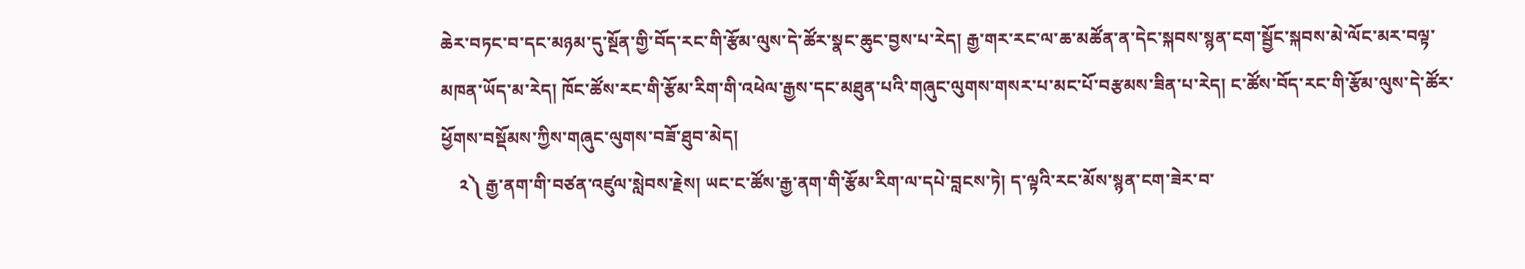ཆེར་བཏང་བ་དང་མཉམ་དུ་སྔོན་གྱི་བོད་རང་གི་རྩོམ་ལུས་དེ་ཚོར་སྣང་ཆུང་བྱས་པ་རེད། རྒྱ་གར་རང་ལ་ཆ་མཚོན་ན་དེང་སྐབས་སྙན་ངག་སྦྱོང་སྐབས་མེ་ལོང་མར་བལྟ་མཁན་ཡོད་མ་རེད། ཁོང་ཚོས་རང་གི་རྩོམ་རིག་གི་འཕེལ་རྒྱས་དང་མཐུན་པའི་གཞུང་ལུགས་གསར་པ་མང་པོ་བརྩམས་ཟིན་པ་རེད། ང་ཚོས་བོད་རང་གི་རྩོམ་ལུས་དེ་ཚོར་ཕྱོགས་བསྡོམས་ཀྱིས་གཞུང་ལུགས་བཟོ་ཐུབ་མེད།
    ༢༽ རྒྱ་ནག་གི་བཙན་འཛུལ་སླེབས་རྗེས། ཡང་ང་ཚོས་རྒྱ་ནག་གི་རྩོམ་རིག་ལ་དཔེ་བླངས་ཏེ། ད་ལྟའི་རང་མོས་སྙན་ངག་ཟེར་བ་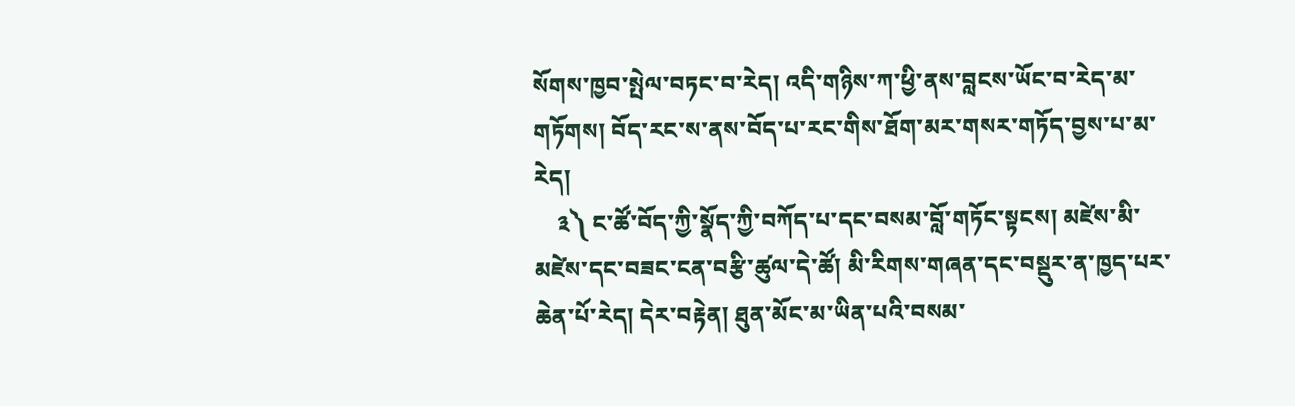སོགས་ཁྱབ་སྤེལ་བཏང་བ་རེད། འདི་གཉིས་ཀ་ཕྱི་ནས་བླངས་ཡོང་བ་རེད་མ་གཏོགས། བོད་རང་ས་ནས་བོད་པ་རང་གིས་ཐོག་མར་གསར་གཏོད་བྱས་པ་མ་རེད།
    ༣༽ ང་ཚོ་བོད་ཀྱི་སྣོད་ཀྱི་བཀོད་པ་དང་བསམ་བློ་གཏོང་སྟངས། མཛེས་མི་མཛེས་དང་བཟང་ངན་བརྩི་ཚུལ་དེ་ཚོ། མི་རིགས་གཞན་དང་བསྡུར་ན་ཁྱད་པར་ཆེན་པོ་རེད། དེར་བརྟེན། ཐུན་མོང་མ་ཡིན་པའི་བསམ་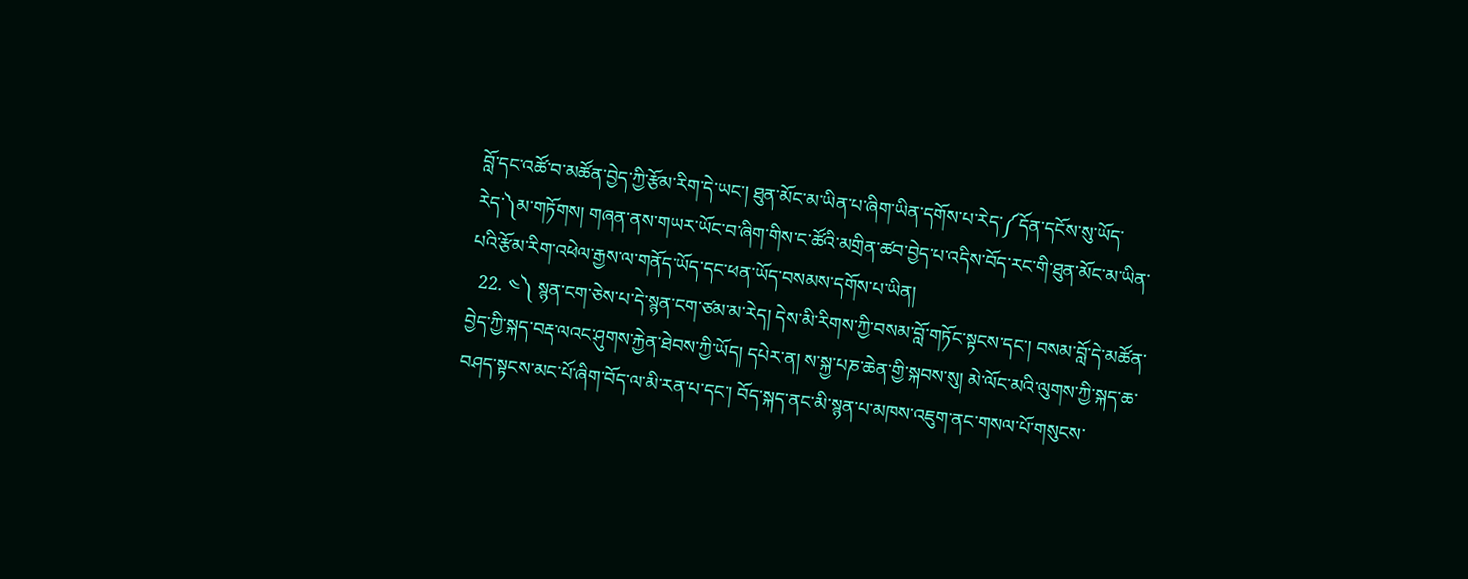བློ་དང་འཚོ་བ་མཚོན་བྱེད་ཀྱི་རྩོམ་རིག་དེ་ཡང་། ཐུན་མོང་མ་ཡིན་པ་ཞིག་ཡིན་དགོས་པ་རེད་༼དོན་དངོས་སུ་ཡོད་རེད་༽མ་གཏོགས། གཞན་ནས་གཡར་ཡོང་བ་ཞིག་གིས་ང་ཚོའི་མགྲིན་ཚབ་བྱེད་པ་འདིས་བོད་རང་གི་ཐུན་མོང་མ་ཡིན་པའི་རྩོམ་རིག་འཕེལ་རྒྱས་ལ་གནོད་ཡོད་དང་ཕན་ཡོད་བསམས་དགོས་པ་ཡིན།
  22. ༤༽ སྙན་ངག་ཅེས་པ་དེ་སྙན་ངག་ཙམ་མ་རེད། དེས་མི་རིགས་ཀྱི་བསམ་བློ་གཏོང་སྟངས་དང་། བསམ་བློ་དེ་མཚོན་བྱེད་ཀྱི་སྐད་བརྡ་ལའང་ཤུགས་རྐྱེན་ཐེབས་ཀྱི་ཡོད། དཔེར་ན། ས་སྐྱ་པཎ་ཆེན་གྱི་སྐབས་སུ། མེ་ལོང་མའི་ལུགས་ཀྱི་སྐད་ཆ་བཤད་སྟངས་མང་པོ་ཞིག་བོད་ལ་མི་རན་པ་དང་། བོད་སྐད་ནང་མི་སྙན་པ་མཁས་འཇུག་ནང་གསལ་པོ་གསུངས་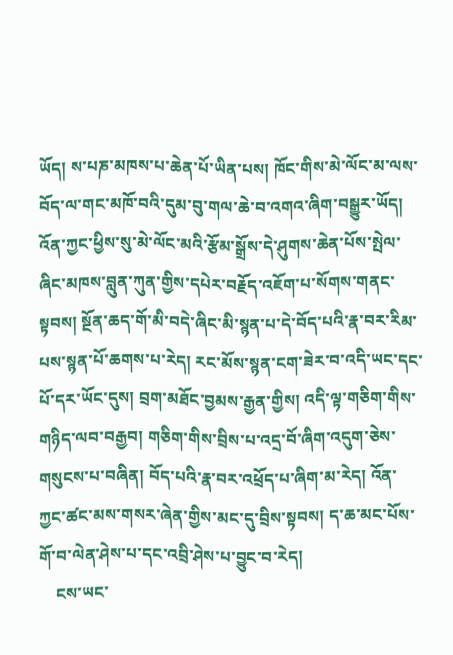ཡོད། ས་པཎ་མཁས་པ་ཆེན་པོ་ཡིན་པས། ཁོང་གིས་མེ་ལོང་མ་ལས་བོད་ལ་གང་མཁོ་བའི་དུམ་བུ་གལ་ཆེ་བ་འགའ་ཞིག་བསྒྱུར་ཡོད། འོན་ཀྱང་ཕྱིས་སུ་མེ་ལོང་མའི་རྩོམ་སྒྲོས་དེ་ཤུགས་ཆེན་པོས་སྤེལ་ཞིང་མཁས་བླུན་ཀུན་གྱིས་དཔེར་བརྗོད་འཇོག་པ་སོགས་གནང་སྟབས། སྔོན་ཆད་གོ་མི་བདེ་ཞིང་མི་སྙན་པ་དེ་བོད་པའི་རྣ་བར་རིམ་པས་སྙན་པོ་ཆགས་པ་རེད། རང་མོས་སྙན་ངག་ཟེར་བ་འདི་ཡང་དང་པོ་དར་ཡོང་དུས། བྲག་མཐོང་བྱམས་རྒྱན་གྱིས། འདི་ལྟ་གཅིག་གིས་གཉིད་ལབ་བརྒྱབ། གཅིག་གིས་བྲིས་པ་འདྲ་བོ་ཞིག་འདུག་ཅེས་གསུངས་པ་བཞིན། བོད་པའི་རྣ་བར་འཕྲོད་པ་ཞིག་མ་རེད། འོན་ཀྱང་ཚང་མས་གསར་ཞེན་གྱིས་མང་དུ་བྲིས་སྟབས། ད་ཆ་མང་པོས་གོ་བ་ལེན་ཤེས་པ་དང་འབྲི་ཤེས་པ་བྱུང་བ་རེད།
    ངས་ཡང་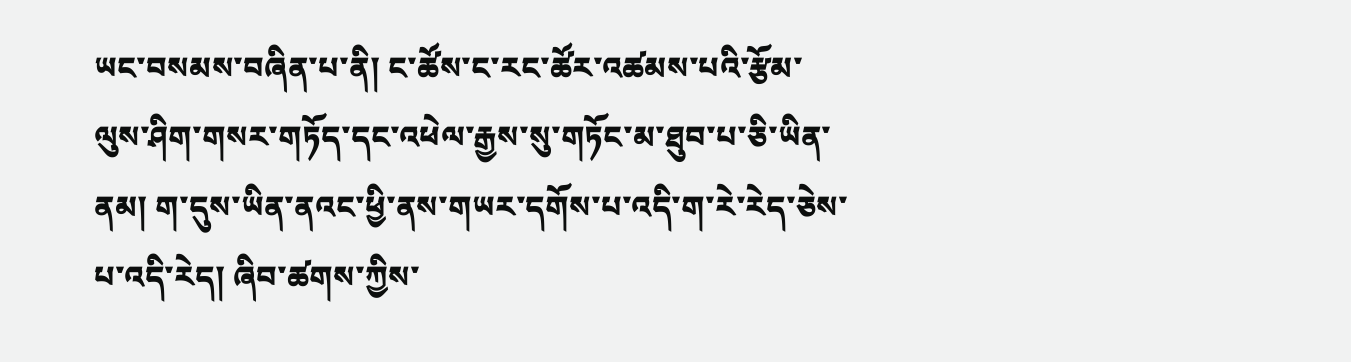ཡང་བསམས་བཞིན་པ་ནི། ང་ཚོས་ང་རང་ཚོར་འཚམས་པའི་རྩོམ་ལུས་ཤིག་གསར་གཏོད་དང་འཕེལ་རྒྱས་སུ་གཏོང་མ་ཐུབ་པ་ཅི་ཡིན་ནམ། ག་དུས་ཡིན་ནའང་ཕྱི་ནས་གཡར་དགོས་པ་འདི་ག་རེ་རེད་ཅེས་པ་འདི་རེད། ཞིབ་ཚགས་ཀྱིས་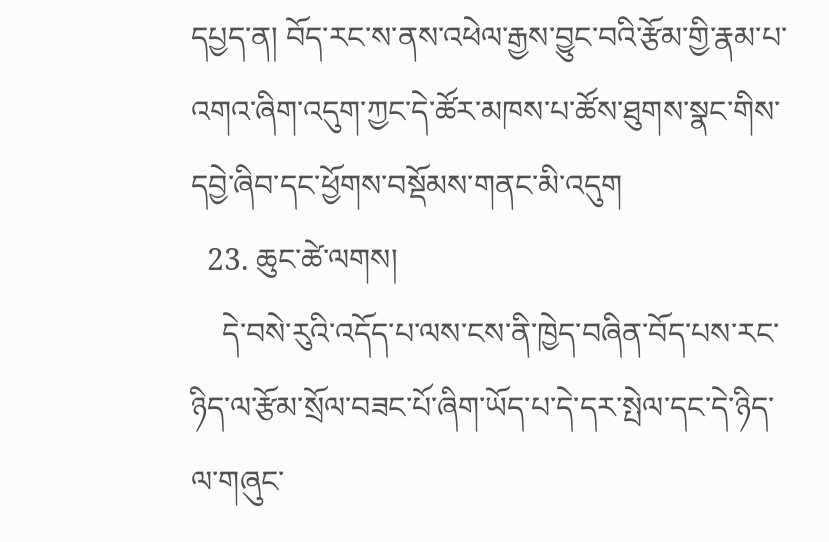དཔྱད་ན། བོད་རང་ས་ནས་འཕེལ་རྒྱས་བྱུང་བའི་རྩོམ་གྱི་རྣམ་པ་འགའ་ཞིག་འདུག་ཀྱང་དེ་ཚོར་མཁས་པ་ཚོས་ཐུགས་སྣང་གིས་དབྱེ་ཞིབ་དང་ཕྱོགས་བསྡོམས་གནང་མི་འདུག
  23. ཆུང་ཚེ་ལགས།
    དེ་བསེ་རུའི་འདོད་པ་ལས་ངས་ནི་ཁྱེད་བཞིན་བོད་པས་རང་ཉིད་ལ་རྩོམ་སྲོལ་བཟང་པོ་ཞིག་ཡོད་པ་དེ་དར་སྤེལ་དང་དེ་ཉིད་ལ་གཞུང་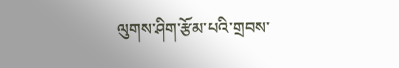ལུགས་ཤིག་རྩོམ་པའི་གྲབས་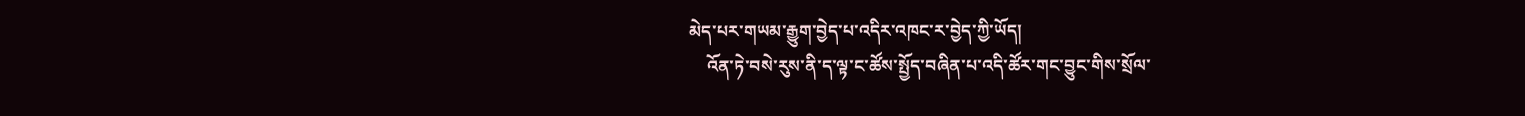མེད་པར་གཡམ་རྒྱུག་བྱེད་པ་འདིར་འཁང་ར་བྱེད་ཀྱི་ཡོད།
    འོན་ཏེ་བསེ་རུས་ནི་ད་ལྟ་ང་ཚོས་སྤྱོད་བཞིན་པ་འདི་ཚོར་གང་བྱུང་གིས་སྲོལ་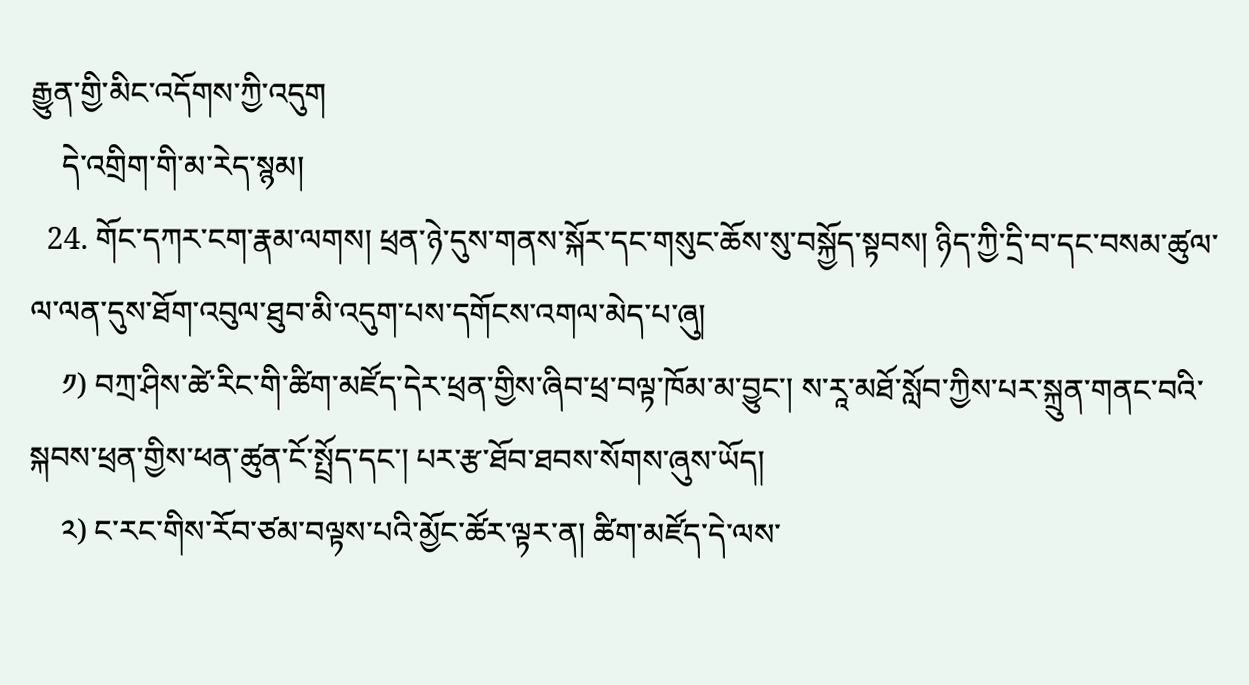རྒྱུན་གྱི་མིང་འདོགས་ཀྱི་འདུག
    དེ་འགྲིག་གི་མ་རེད་སྙམ།
  24. གོང་དཀར་ངག་རྣམ་ལགས། ཕྲན་ཉེ་དུས་གནས་སྐོར་དང་གསུང་ཆོས་སུ་བསྐྱོད་སྟབས། ཉིད་ཀྱི་དྲི་བ་དང་བསམ་ཚུལ་ལ་ལན་དུས་ཐོག་འབུལ་ཐུབ་མི་འདུག་པས་དགོངས་འགལ་མེད་པ་ཞུ།
    ༡) བཀྲ་ཤིས་ཚེ་རིང་གི་ཚིག་མཛོད་དེར་ཕྲན་གྱིས་ཞིབ་ཕྲ་བལྟ་ཁོམ་མ་བྱུང་། ས་རཱ་མཐོ་སློབ་ཀྱིས་པར་སྐྲུན་གནང་བའི་སྐབས་ཕྲན་གྱིས་ཕན་ཚུན་ངོ་སྤྲོད་དང་། པར་རྩ་ཐོབ་ཐབས་སོགས་ཞུས་ཡོད།
    ༢) ང་རང་གིས་རོབ་ཙམ་བལྟས་པའི་མྱོང་ཚོར་ལྟར་ན། ཚིག་མཛོད་དེ་ལས་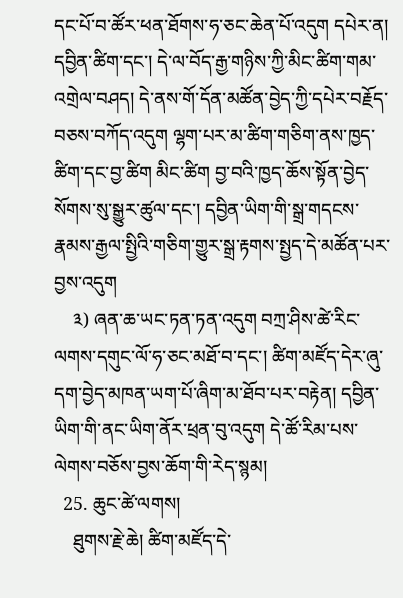དང་པོ་བ་ཚོར་ཕན་ཐོགས་ཧ་ཅང་ཆེན་པོ་འདུག དཔེར་ན། དབྱིན་ཚིག་དང་། དེ་ལ་བོད་རྒྱ་གཉིས་ཀྱི་མིང་ཚིག་གམ་འགྲེལ་བཤད། དེ་ནས་གོ་དོན་མཚོན་བྱེད་ཀྱི་དཔེར་བརྗོད་བཅས་བཀོད་འདུག ལྷག་པར་མ་ཚིག་གཅིག་ནས་ཁྱད་ཚིག་དང་བྱ་ཚིག མིང་ཚིག བྱ་བའི་ཁྱད་ཆོས་སྟོན་བྱེད་སོགས་སུ་སྒྱུར་ཚུལ་དང་། དབྱིན་ཡིག་གི་སྒྲ་གདངས་རྣམས་རྒྱལ་སྤྱིའི་གཅིག་གྱུར་སྒྲ་རྟགས་སྤྱད་དེ་མཚོན་པར་བྱས་འདུག
    ༣) ཞན་ཆ་ཡང་ཏན་ཏན་འདུག བཀྲ་ཤིས་ཚེ་རིང་ལགས་དགུང་ལོ་ཧ་ཅང་མཐོ་བ་དང་། ཚིག་མཛོད་དེར་ཞུ་དག་བྱེད་མཁན་ཡག་པོ་ཞིག་མ་ཐོབ་པར་བརྟེན། དབྱིན་ཡིག་གི་ནང་ཡིག་ནོར་ཕྲན་བུ་འདུག དེ་ཚོ་རིམ་པས་ལེགས་བཅོས་བྱས་ཆོག་གི་རེད་སྙམ།
  25. ཆུང་ཚེ་ལགས།
    ཐུགས་རྗེ་ཆེ། ཚིག་མཛོད་དེ་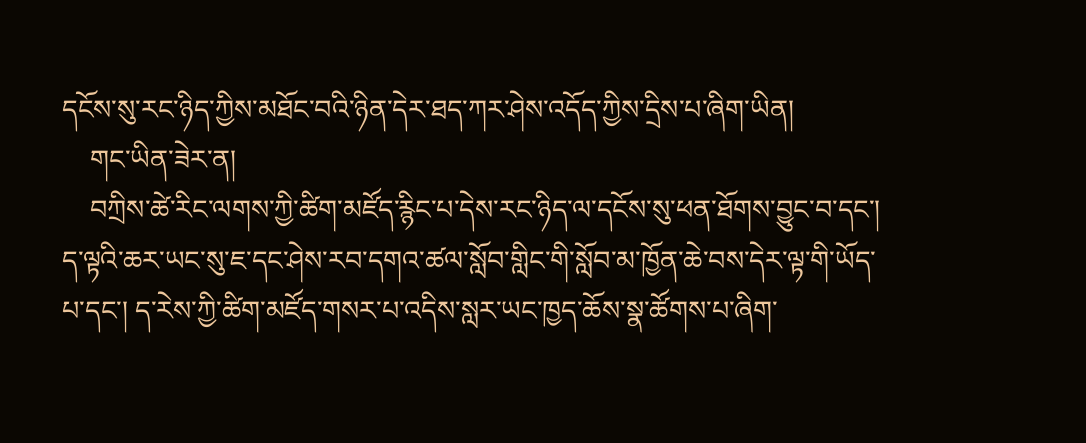དངོས་སུ་རང་ཉིད་ཀྱིས་མཐོང་བའི་ཉིན་དེར་ཐད་ཀར་ཤེས་འདོད་ཀྱིས་དྲིས་པ་ཞིག་ཡིན།
    གང་ཡིན་ཟེར་ན།
    བཀྲིས་ཚེ་རིང་ལགས་ཀྱི་ཚིག་མཛོད་རྙིང་པ་དེས་རང་ཉིད་ལ་དངོས་སུ་ཕན་ཐོགས་བྱུང་བ་དང་། ད་ལྟའི་ཆར་ཡང་སུ་ཇ་དང་ཤེས་རབ་དགའ་ཚལ་སློབ་གླིང་གི་སློབ་མ་ཁྱོན་ཆེ་བས་དེར་ལྟ་གི་ཡོད་པ་དང་། ད་རེས་ཀྱི་ཚིག་མཛོད་གསར་པ་འདིས་སླར་ཡང་ཁྱད་ཆོས་སྣ་ཚོགས་པ་ཞིག་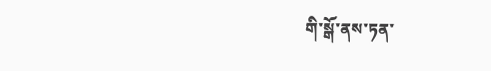གི་སྒོ་ནས་ཏན་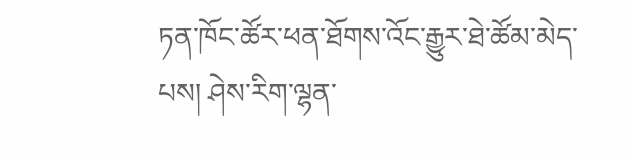ཏན་ཁོང་ཚོར་ཕན་ཐོགས་འོང་རྒྱུར་ཐེ་ཚོམ་མེད་པས། ཤེས་རིག་ལྷན་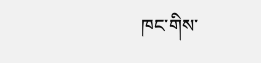ཁང་གིས་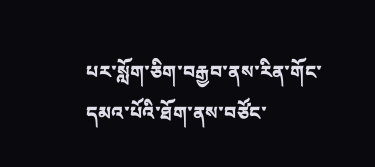པར་སློག་ཅིག་བརྒྱབ་ནས་རིན་གོང་དམའ་པོའི་ཐོག་ནས་བཙོང་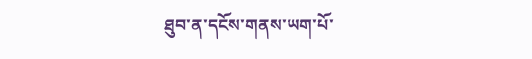ཐུབ་ན་དངོས་གནས་ཡག་པོ་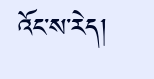འོང་ས་རེད།